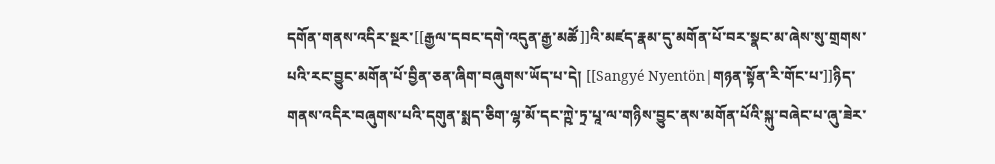དགོན་གནས་འདིར་སྔར་[[རྒྱལ་དབང་དགེ་འདུན་རྒྱ་མཚོ]]འི་མཛད་རྣམ་དུ་མགོན་པོ་བར་སྣང་མ་ཞེས་སུ་གྲགས་པའི་རང་བྱུང་མགོན་པོ་བྱིན་ཅན་ཞིག་བཞུགས་ཡོད་པ་དེ། [[Sangyé Nyentön|གཉན་སྟོན་རི་གོང་པ་]]ཉིད་གནས་འདིར་བཞུགས་པའི་དགུན་སྨད་ཅིག་ལྷ་མོ་དང་ཀྵེ་ཏྲ་པཱ་ལ་གཉིས་བྱུང་ནས་མགོན་པོའི་སྐུ་བཞེང་པ་ཞུ་ཟེར་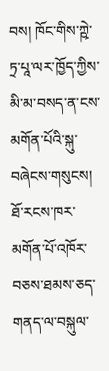བས། ཁོང་གིས་ཀྵེ་ཏྲ་པཱ་ལར་ཁྱོད་ཀྱིས་མི་མ་བསད་ན་ངས་མགོན་པོའི་སྐུ་བཞེངས་གསུངས། ཐོ་རངས་ཁར་མགོན་པོ་འཁོར་བཅས་ཐམས་ཅད་གནད་ལ་བསྐུལ་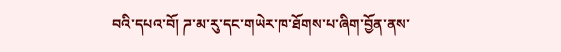བའི་དཔའ་བོ། ཌ་མ་རུ་དང་གཡེར་ཁ་ཐོགས་པ་ཞིག་བྱོན་ནས་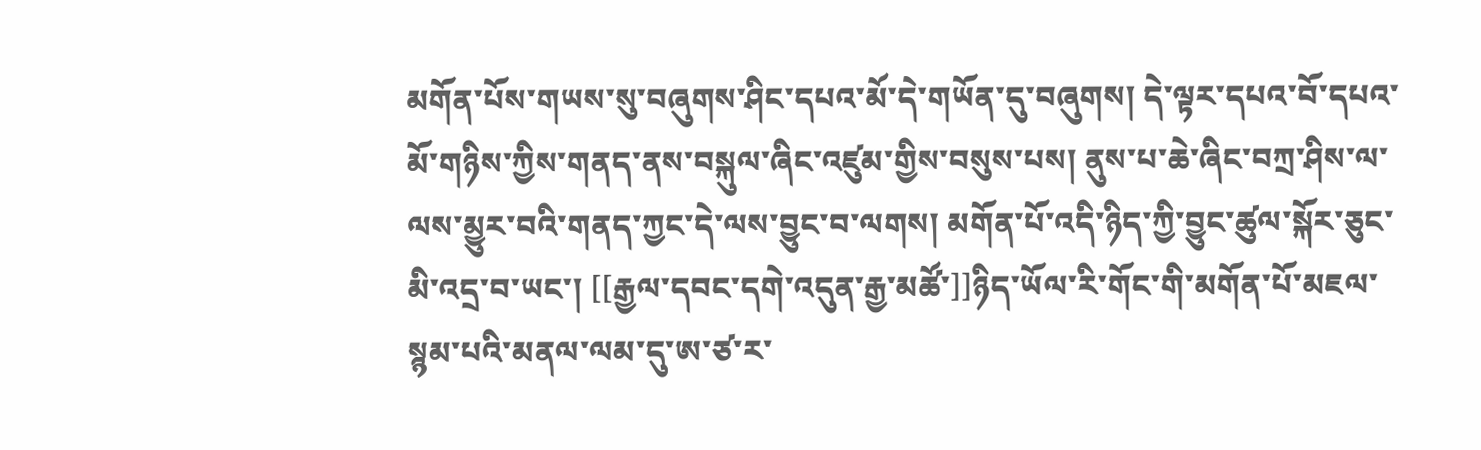མགོན་པོས་གཡས་སུ་བཞུགས་ཤིང་དཔའ་མོ་དེ་གཡོན་དུ་བཞུགས། དེ་ལྟར་དཔའ་བོ་དཔའ་མོ་གཉིས་ཀྱིས་གནད་ནས་བསྐུལ་ཞིང་འཛུམ་གྱིས་བསུས་པས། ནུས་པ་ཆེ་ཞིང་བཀྲ་ཤིས་ལ་ལས་མྱུར་བའི་གནད་ཀྱང་དེ་ལས་བྱུང་བ་ལགས། མགོན་པོ་འདི་ཉིད་ཀྱི་བྱུང་ཚུལ་སྐོར་ཅུང་མི་འདྲ་བ་ཡང་། [[རྒྱལ་དབང་དགེ་འདུན་རྒྱ་མཚོ་]]ཉིད་ཡོལ་རི་གོང་གི་མགོན་པོ་མཇལ་སྙམ་པའི་མནལ་ལམ་དུ་ཨ་ཙ་ར་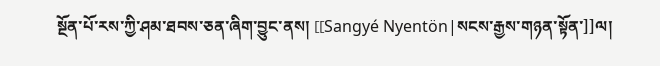སྔོན་པོ་རས་ཀྱི་ཤམ་ཐབས་ཅན་ཞིག་བྱུང་ནས། [[Sangyé Nyentön|སངས་རྒྱས་གཉན་སྟོན་]]ལ།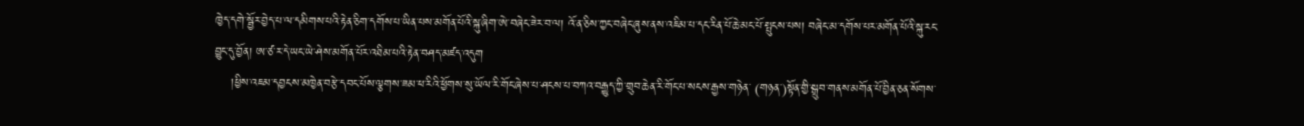ཁྱེད་དགེ་སྦྱོར་བྱེད་པ་ལ་དམིགས་པའི་རྟེན་ཅིག་དགོས་པ་ཡིན་པས་མགོན་པོའི་སྐུ་ཞིག་ཨེ་བཞེང་ཟེར་བ་ལ། འོ་ན་ཅིས་ཀྱང་བཞེང་ཞུས་ནས་འཇིམ་པ་དང་རིན་པོ་ཆེ་མང་པོ་སྤུངས་པས། བཞེང་མ་དགོས་པར་མགོན་པོའི་སྐུ་རང་བྱུང་དུ་བྱོན། ཨ་ཙ་ར་དེ་ཡང་ཡེ་ཤེས་མགོན་པོར་འཐིམ་པའི་རྟེན་བཤད་མཛད་འདུག
    །ཕྱིས་འཇམ་དབྱངས་མཁྱེན་བརྩེ་དབང་པོས་ལྕགས་ཟམ་ཕ་རིའི་ཕྱོགས་སུ་ཡོལ་རི་གོང་ཞེས་པ་ཤངས་པ་བཀའ་བརྒྱུད་ཀྱི་གྲུབ་ཆེན་རི་གོང་པ་སངས་རྒྱས་གཉེན་ (གཉན་)སྟོན་གྱི་སྒྲུབ་གནས་མགོན་པོ་བྱིན་ཅན་སོགས་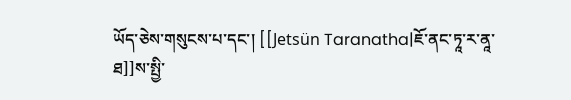ཡོད་ཅེས་གསུངས་པ་དང་། [[Jetsün Taranatha|ཇོ་ནང་ཏཱ་ར་ནཱ་ཐ]]ས་སྤྱི་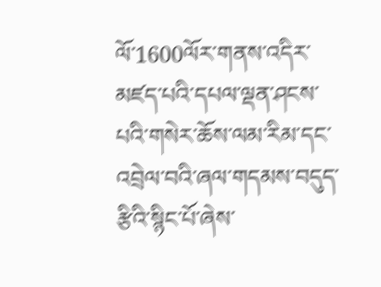ལོ་1600ལོར་གནས་འདིར་མཛད་པའི་དཔལ་ལྡན་ཤངས་པའི་གསེར་ཆོས་ལམ་རིམ་དང་འབྲེལ་བའི་ཞལ་གདམས་བདུད་རྩིའི་སྙིང་པོ་ཞེས་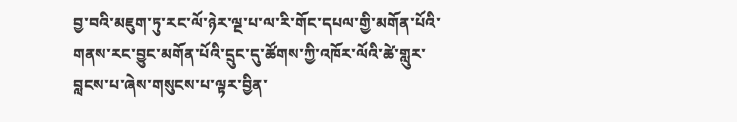བྱ་བའི་མཇུག་ཏུ་རང་ལོ་ཉེར་ལྔ་པ་ལ་རི་གོང་དཔལ་གྱི་མགོན་པོའི་གནས་རང་བྱུང་མགོན་པོའི་དྲུང་དུ་ཚོགས་ཀྱི་འཁོར་ལོའི་ཚེ་གླུར་བླངས་པ་ཞེས་གསུངས་པ་ལྟར་བྱིན་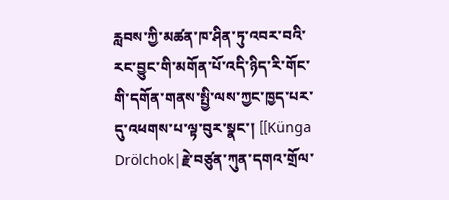རླབས་ཀྱི་མཚན་ཁ་ཤིན་ཏུ་འབར་བའི་རང་བྱུང་གི་མགོན་པོ་འདི་ཉིད་རི་གོང་གི་དགོན་གནས་སྤྱི་ལས་ཀྱང་ཁྱད་པར་དུ་འཕགས་པ་ལྟ་བུར་སྣང་། [[Künga Drölchok|རྗེ་བཙུན་ཀུན་དགའ་གྲོལ་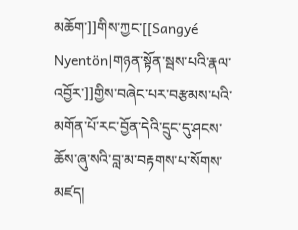མཆོག་]]གིས་ཀྱང་[[Sangyé Nyentön|གཉན་སྟོན་སྦས་པའི་རྣལ་འབྱོར་]]གྱིས་བཞེང་པར་བརྩམས་པའི་མགོན་པོ་རང་བྱོན་དེའི་དྲུང་དུ་ཤངས་ཆོས་ཞུ་སའི་བླ་མ་བརྟགས་པ་སོགས་མཛད།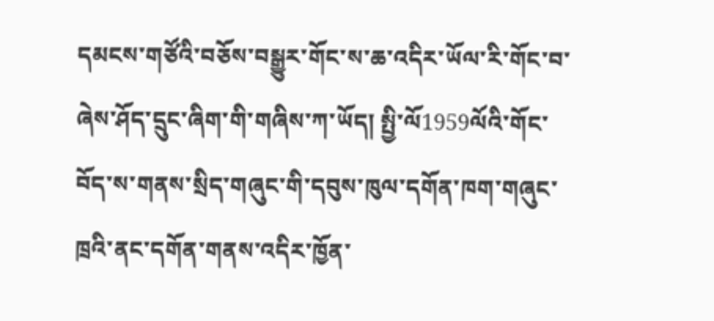དམངས་གཙོའི་བཅོས་བསྒྱུར་གོང་ས་ཆ་འདིར་ཡོལ་རི་གོང་བ་ཞེས་ཤོད་དྲུང་ཞིག་གི་གཞིས་ཀ་ཡོད། སྤྱི་ལོ1959ལོའི་གོང་བོད་ས་གནས་སྲིད་གཞུང་གི་དབུས་ཁུལ་དགོན་ཁག་གཞུང་ཁྲའི་ནང་དགོན་གནས་འདིར་ཁྱོན་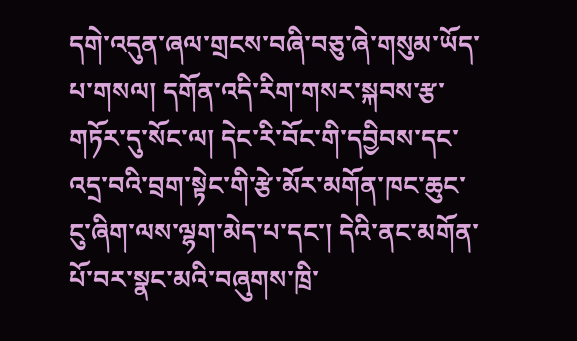དགེ་འདུན་ཞལ་གྲངས་བཞི་བཅུ་ཞེ་གསུམ་ཡོད་པ་གསལ། དགོན་འདི་རིག་གསར་སྐབས་རྩ་གཏོར་དུ་སོང་ལ། དེང་རི་བོང་གི་དབྱིབས་དང་འདྲ་བའི་བྲག་སྟེང་གི་རྩེ་མོར་མགོན་ཁང་ཆུང་ངུ་ཞིག་ལས་ལྷག་མེད་པ་དང་། དེའི་ནང་མགོན་པོ་བར་སྣང་མའི་བཞུགས་ཁྲི་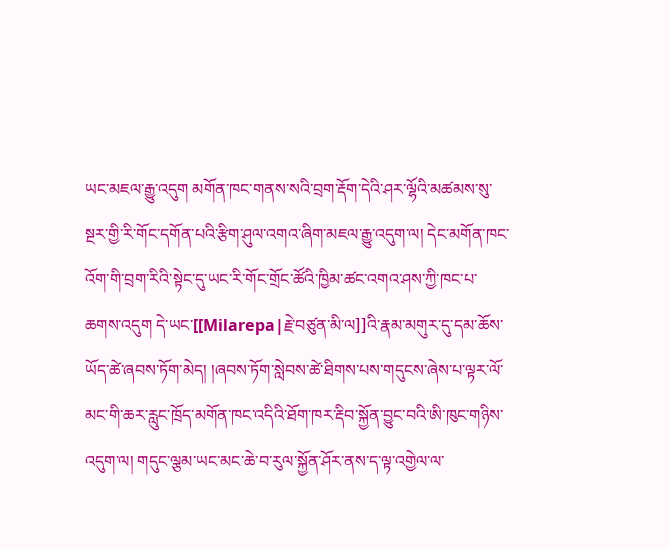ཡང་མཇལ་རྒྱུ་འདུག མགོན་ཁང་གནས་སའི་བྲག་རྡོག་དེའི་ཤར་ལྷོའི་མཚམས་སུ་སྔར་གྱི་རི་གོང་དགོན་པའི་རྩིག་ཤུལ་འགའ་ཞིག་མཇལ་རྒྱུ་འདུག་ལ། དེང་མགོན་ཁང་འོག་གི་བྲག་རིའི་སྟེང་དུ་ཡང་རི་གོང་གྲོང་ཚོའི་ཁྱིམ་ཚང་འགའ་ཤས་ཀྱི་ཁང་པ་ཆགས་འདུག དེ་ཡང་[[Milarepa|རྗེ་བཙུན་མི་ལ]]འི་རྣམ་མགུར་དུ་དམ་ཆོས་ཡོད་ཚེ་ཞབས་ཏོག་མེད། །ཞབས་ཏོག་སླེབས་ཚེ་ཐིགས་པས་གདུངས་ཞེས་པ་ལྟར་ལོ་མང་གི་ཆར་རླུང་ཁྲོད་མགོན་ཁང་འདིའི་ཐོག་ཁར་རྡིབ་སྐྱོན་བྱུང་བའི་ཨི་ཁུང་གཉིས་འདུག་ལ། གདུང་ལྕམ་ཡང་མང་ཆེ་བ་རུལ་སྐྱོན་ཤོར་ནས་ད་ལྟ་འགྱེལ་ལ་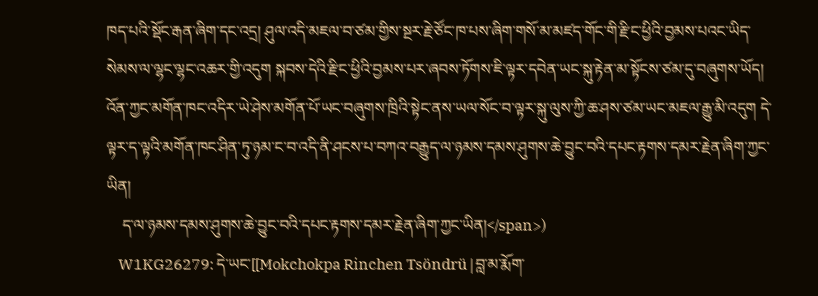ཁད་པའི་སྡོང་རྒན་ཞིག་དང་འདྲ། ཤུལ་འདི་མཇལ་བ་ཙམ་གྱིས་སྔར་རྗེ་ཙོང་ཁ་པས་ཞིག་གསོ་མ་མཛད་གོང་གི་རྫིང་ཕྱིའི་བྱམས་པའང་ཡིད་སེམས་ལ་ལྷང་ལྷང་འཆར་གྱི་འདུག སྐབས་དེའི་རྫིང་ཕྱིའི་བྱམས་པར་ཞབས་ཏོགས་ཇི་ལྟར་དབེན་ཡང་སྐུ་རྟེན་མ་སྟོངས་ཙམ་དུ་བཞུགས་ཡོད། འོན་ཀྱང་མགོན་ཁང་འདིར་ཡེ་ཤེས་མགོན་པོ་ཡང་བཞུགས་ཁྲིའི་སྟེང་ནས་ཡལ་སོང་བ་ལྟར་སྐུ་ལུས་ཀྱི་ཆ་ཤས་ཙམ་ཡང་མཇལ་རྒྱུ་མི་འདུག དེ་ལྟར་ད་ལྟའི་མགོན་ཁང་ཤིན་ཏུ་ཉམ་ང་བ་འདི་ནི་ཤངས་པ་བཀའ་བརྒྱུད་ལ་ཉམས་དམས་ཤུགས་ཆེ་བྱུང་བའི་དཔང་རྟགས་དམར་རྗེན་ཞིག་ཀྱང་ཡིན།
    ད་ལ་ཉམས་དམས་ཤུགས་ཆེ་བྱུང་བའི་དཔང་རྟགས་དམར་རྗེན་ཞིག་ཀྱང་ཡིན།</span>)
    W1KG26279: དེ་ཡང་[[Mokchokpa Rinchen Tsöndrü|བླ་མ་རྨོག་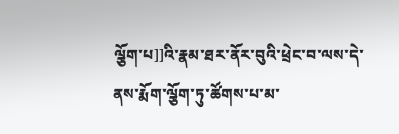ལྕོག་པ]]འི་རྣམ་ཐར་ནོར་བུའི་ཕྲེང་བ་ལས་དེ་ནས་རྨོག་ལྕོག་ཏུ་ཚོགས་པ་མ་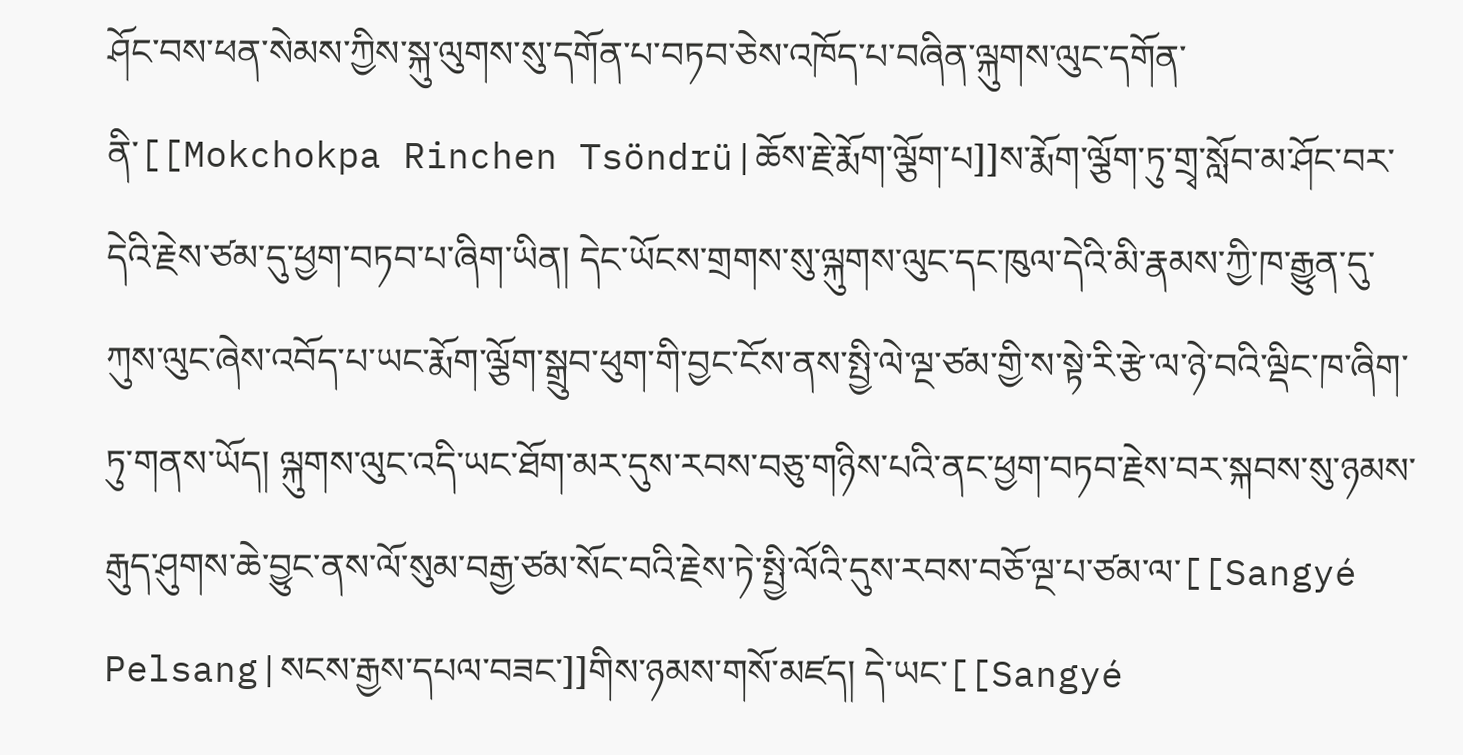ཤོང་བས་ཕན་སེམས་ཀྱིས་སྐུ་ལུགས་སུ་དགོན་པ་བཏབ་ཅེས་འཁོད་པ་བཞིན་ལྐུགས་ལུང་དགོན་ནི་[[Mokchokpa Rinchen Tsöndrü|ཆོས་རྗེ་རྨོག་ལྕོག་པ]]ས་རྨོག་ལྕོག་ཏུ་གྲྭ་སློབ་མ་ཤོང་བར་དེའི་རྗེས་ཙམ་དུ་ཕྱག་བཏབ་པ་ཞིག་ཡིན། དེང་ཡོངས་གྲགས་སུ་ལྐུགས་ལུང་དང་ཁུལ་དེའི་མི་རྣམས་ཀྱི་ཁ་རྒྱུན་དུ་ཀུས་ལུང་ཞེས་འབོད་པ་ཡང་རྨོག་ལྕོག་སྒྲུབ་ཕུག་གི་བྱང་ངོས་ནས་སྤྱི་ལེ་ལྔ་ཙམ་གྱི་ས་སྟེ་རི་རྩེ་ལ་ཉེ་བའི་ལྡིང་ཁ་ཞིག་ཏུ་གནས་ཡོད། ལྐུགས་ལུང་འདི་ཡང་ཐོག་མར་དུས་རབས་བཅུ་གཉིས་པའི་ནང་ཕྱག་བཏབ་རྗེས་བར་སྐབས་སུ་ཉམས་རྒུད་ཤུགས་ཆེ་བྱུང་ནས་ལོ་སུམ་བརྒྱ་ཙམ་སོང་བའི་རྗེས་ཏེ་སྤྱི་ལོའི་དུས་རབས་བཅོ་ལྔ་པ་ཙམ་ལ་[[Sangyé Pelsang|སངས་རྒྱས་དཔལ་བཟང་]]གིས་ཉམས་གསོ་མཛད། དེ་ཡང་[[Sangyé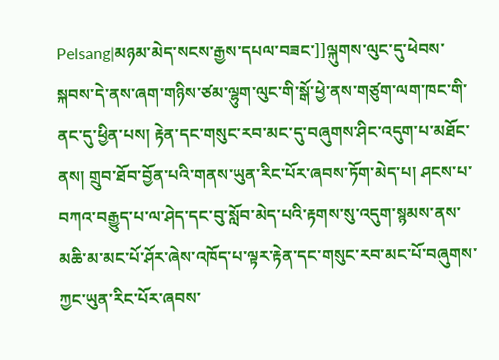Pelsang|མཉམ་མེད་སངས་རྒྱས་དཔལ་བཟང་]]ལྐུགས་ལུང་དུ་ཕེབས་སྐབས་དེ་ནས་ཞག་གཉིས་ཙམ་ལྷུག་ལུང་གི་སྒོ་ཕྱེ་ནས་གཙུག་ལག་ཁང་གི་ནང་དུ་ཕྱིན་པས། རྟེན་དང་གསུང་རབ་མང་དུ་བཞུགས་ཤིང་འདུག་པ་མཐོང་ནས། གྲུབ་ཐོབ་བྱོན་པའི་གནས་ཡུན་རིང་པོར་ཞབས་ཏོག་མེད་པ། ཤངས་པ་བཀའ་བརྒྱུད་པ་ལ་ཤེད་དང་བུ་སློབ་མེད་པའི་རྟགས་སུ་འདུག་སྙམས་ནས་མཆི་མ་མང་པོ་ཤོར་ཞེས་འཁོད་པ་ལྟར་རྟེན་དང་གསུང་རབ་མང་པོ་བཞུགས་ཀྱང་ཡུན་རིང་པོར་ཞབས་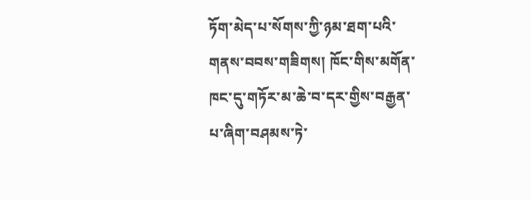ཏོག་མེད་པ་སོགས་ཀྱི་ཉམ་ཐག་པའི་གནས་བབས་གཟིགས། ཁོང་གིས་མགོན་ཁང་དུ་གཏོར་མ་ཆེ་བ་དར་གྱིས་བརྒྱན་པ་ཞིག་བཤམས་ཏེ་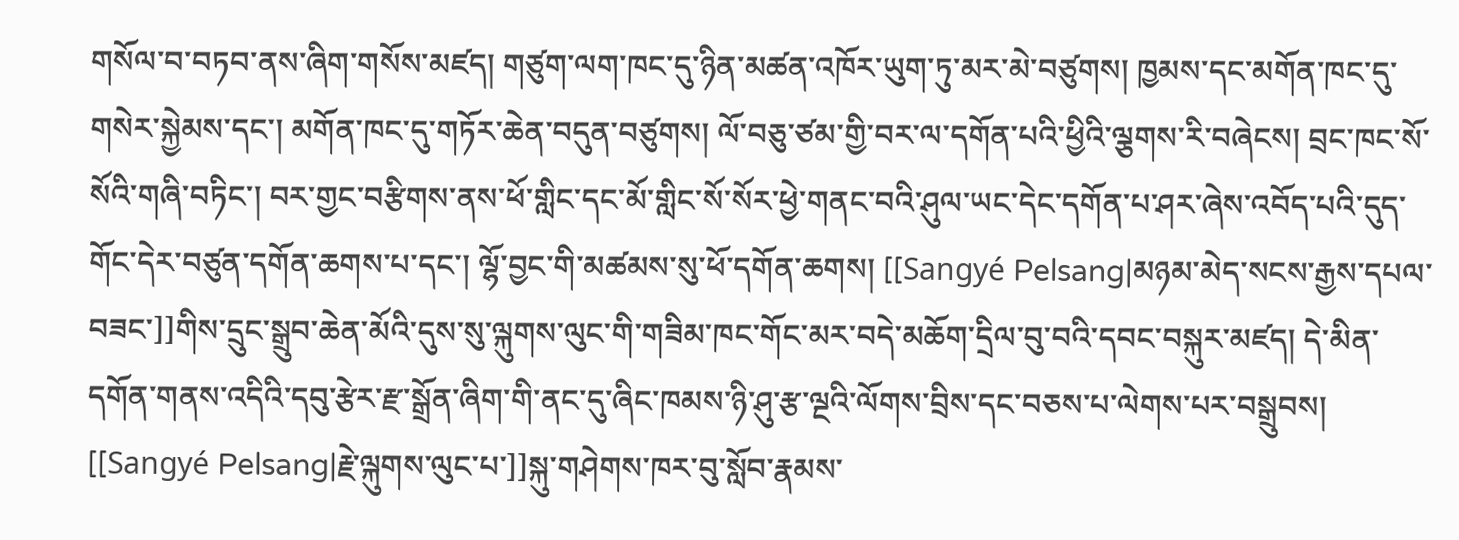གསོལ་བ་བཏབ་ནས་ཞིག་གསོས་མཛད། གཙུག་ལག་ཁང་དུ་ཉིན་མཚན་འཁོར་ཡུག་ཏུ་མར་མེ་བཙུགས། ཁྱམས་དང་མགོན་ཁང་དུ་གསེར་སྐྱེམས་དང་། མགོན་ཁང་དུ་གཏོར་ཆེན་བདུན་བཙུགས། ལོ་བཅུ་ཙམ་གྱི་བར་ལ་དགོན་པའི་ཕྱིའི་ལྕགས་རི་བཞེངས། བྲང་ཁང་སོ་སོའི་གཞི་བཏིང་། བར་གྱང་བརྩིགས་ནས་ཕོ་གླིང་དང་མོ་གླིང་སོ་སོར་ཕྱེ་གནང་བའི་ཤུལ་ཡང་དེང་དགོན་པ་ཤར་ཞེས་འབོད་པའི་དུད་གོང་དེར་བཙུན་དགོན་ཆགས་པ་དང་། ལྷོ་བྱང་གི་མཚམས་སུ་ཕོ་དགོན་ཆགས། [[Sangyé Pelsang|མཉམ་མེད་སངས་རྒྱས་དཔལ་བཟང་]]གིས་དྲུང་སྒྲུབ་ཆེན་མོའི་དུས་སུ་ལྐུགས་ལུང་གི་གཟིམ་ཁང་གོང་མར་བདེ་མཆོག་དྲིལ་བུ་བའི་དབང་བསྐུར་མཛད། དེ་མིན་དགོན་གནས་འདིའི་དབུ་རྩེར་རྫ་སྒྲོན་ཞིག་གི་ནང་དུ་ཞིང་ཁམས་ཉི་ཤུ་རྩ་ལྔའི་ལོགས་བྲིས་དང་བཅས་པ་ལེགས་པར་བསྒྲུབས། [[Sangyé Pelsang|རྗེ་ལྐུགས་ལུང་པ་]]སྐུ་གཤེགས་ཁར་བུ་སློབ་རྣམས་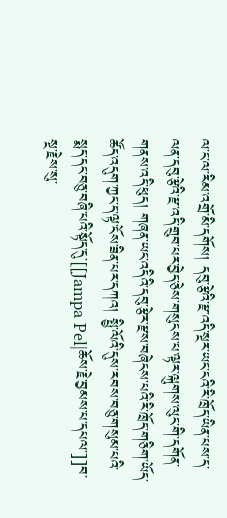ལ་ང་ལ་རིམ་འགྲོ་མི་དགོས། དབུ་རྩེའི་རྫ་འདི་སྔར་ཡང་ངའི་རི་ཁྲོད་ཡིན་པས་ད་ལན་དབུ་རྩེའི་རྫ་འདི་གྲུབ་པར་བྱེད་ཅེས་གསུངས་པ་ལྟར་ལྐུགས་ལུང་གི་དགོན་གནས་འདི་ཕུད། གཞན་ཡང་འདིའི་དབུ་རྩེར་རྫས་བཞེངས་པའི་རི་ཁྲོད་གཅིག་ཡོད་ཚོད་འདུག་ཀྱང་ད་ལྟ་ངོས་ཟིན་པར་དཀའ། སྤྱི་ལོའི་དུས་རབས་བཅུ་གསུམ་པའི་སྨད་དང་བཅུ་བཞི་པའི་སྟོད་དུ་[[Jampa Pel|ཆོས་རྗེ་བྱམས་པ་དཔལ་]]བ་སྔ་རྗེས་སུ་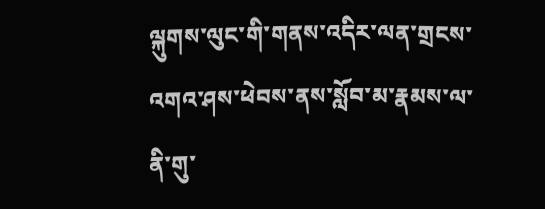ལྐུགས་ལུང་གི་གནས་འདིར་ལན་གྲངས་འགའ་ཤས་ཕེབས་ནས་སློབ་མ་རྣམས་ལ་ནི་གུ་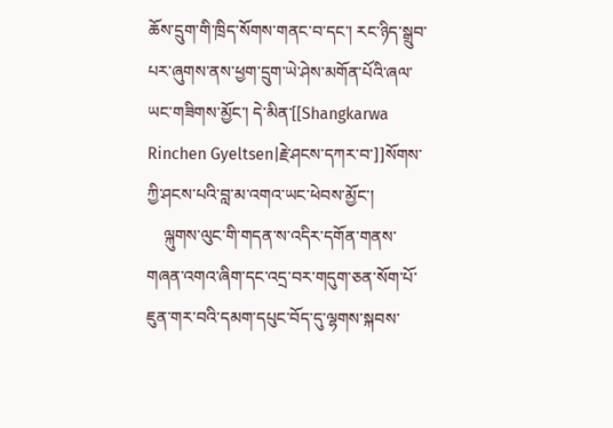ཆོས་དྲུག་གི་ཁྲིད་སོགས་གནང་བ་དང་། རང་ཉིད་སྒྲུབ་པར་ཞུགས་ནས་ཕྱག་དྲུག་ཡེ་ཤེས་མགོན་པོའི་ཞལ་ཡང་གཟིགས་མྱོང་། དེ་མིན་[[Shangkarwa Rinchen Gyeltsen|རྗེ་ཤངས་དཀར་བ་]]སོགས་ཀྱི་ཤངས་པའི་བླ་མ་འགའ་ཡང་ཕེབས་མྱོང་།
    ལྐུགས་ལུང་གི་གདན་ས་འདིར་དགོན་གནས་གཞན་འགའ་ཞིག་དང་འདྲ་བར་གདུག་ཅན་སོག་པོ་ཇུན་གར་བའི་དམག་དཔུང་བོད་དུ་ལྷགས་སྐབས་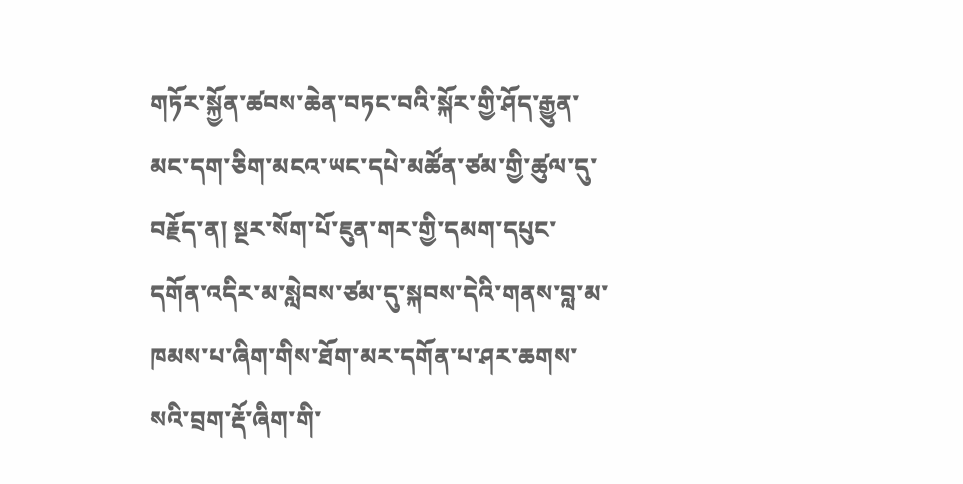གཏོར་སྐྱོན་ཚབས་ཆེན་བཏང་བའི་སྐོར་གྱི་ཤོད་རྒྱུན་མང་དག་ཅིག་མངའ་ཡང་དཔེ་མཚོན་ཙམ་གྱི་ཚུལ་དུ་བརྗོད་ན། སྔར་སོག་པོ་ཇུན་གར་གྱི་དམག་དཔུང་དགོན་འདིར་མ་སླེབས་ཙམ་དུ་སྐབས་དེའི་གནས་བླ་མ་ཁམས་པ་ཞིག་གིས་ཐོག་མར་དགོན་པ་ཤར་ཆགས་སའི་བྲག་རྡོ་ཞིག་གི་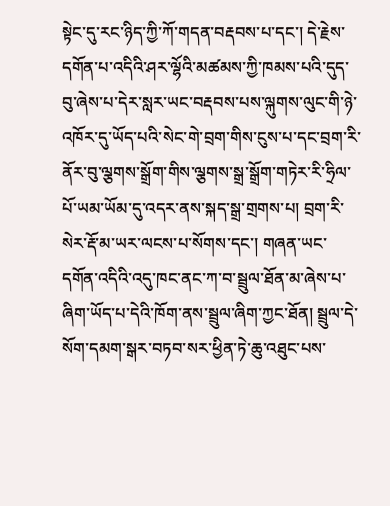སྟེང་དུ་རང་ཉིད་ཀྱི་ཀོ་གདན་བརྡབས་པ་དང་། དེ་རྗེས་དགོན་པ་འདིའི་ཤར་ལྷོའི་མཚམས་ཀྱི་ཁམས་པའི་དུད་བུ་ཞེས་པ་དེར་སླར་ཡང་བརྡབས་པས་ལྐུགས་ལུང་གི་ཉེ་འཁོར་དུ་ཡོད་པའི་སེང་གེ་བྲག་གིས་ངུས་པ་དང་བྲག་རི་ནོར་བུ་ལྕགས་སྒྲོག་གིས་ལྕགས་སྒྲ་སྒྲོག་གཏེར་རི་ཧྲིལ་པོ་ཡམ་ཡོམ་དུ་འདར་ནས་སྐད་སྒྲ་གྲགས་པ། བྲག་རི་སེར་རྡོ་མ་ཡར་ལངས་པ་སོགས་དང་། གཞན་ཡང་དགོན་འདིའི་འདུ་ཁང་ནང་ཀ་བ་སྦྲུལ་ཐོན་མ་ཞེས་པ་ཞིག་ཡོད་པ་དེའི་ཁོག་ནས་སྦྲུལ་ཞིག་ཀྱང་ཐོན། སྦྲུལ་དེ་སོག་དམག་སྒར་བཏབ་སར་ཕྱིན་ཏེ་ཆུ་འཐུང་པས་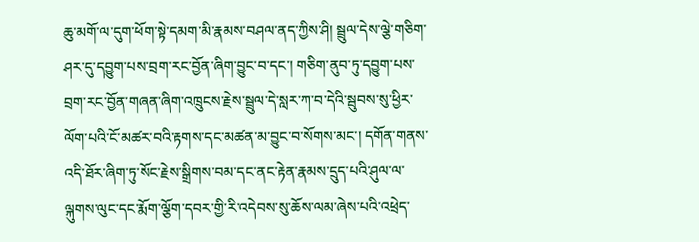ཆུ་མགོ་ལ་དུག་ཕོག་སྟེ་དམག་མི་རྣམས་བཤལ་ནད་ཀྱིས་ཤི། སྦྲུལ་དེས་ལྕེ་གཅིག་ཤར་དུ་དབྱུག་པས་བྲག་རང་བྱོན་ཞིག་བྱུང་བ་དང་། གཅིག་ནུབ་ཏུ་དབྱུག་པས་བྲག་རང་བྱོན་གཞན་ཞིག་འཁྲུངས་རྗེས་སྦྲུལ་དེ་སླར་ཀ་བ་དེའི་སྦུབས་སུ་ཕྱིར་ལོག་པའི་ངོ་མཚར་བའི་རྟགས་དང་མཚན་མ་བྱུང་བ་སོགས་མང་། དགོན་གནས་འདི་ཐོར་ཞིག་ཏུ་སོང་རྗེས་སྒྲིགས་བམ་དང་ནང་རྟེན་རྣམས་དྲུད་པའི་ཤུལ་ལ་ལྐུགས་ལུང་དང་རྨོག་ལྕོག་དབར་གྱི་རི་འདེབས་སུ་ཆོས་ལམ་ཞེས་པའི་འཕྲེད་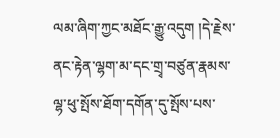ལམ་ཞིག་ཀྱང་མཐོང་རྒྱུ་འདུག །དེ་རྗེས་ནང་རྟེན་ལྷག་མ་དང་གྲྭ་བཙུན་རྣམས་ལྷ་ཕུ་སྤོས་ཐོག་དགོན་དུ་སྤོས་པས་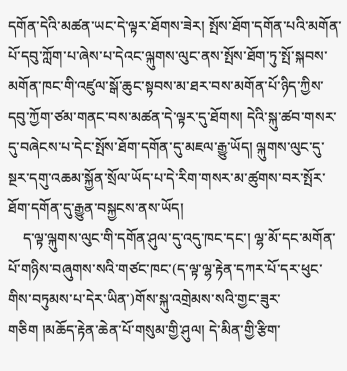དགོན་དེའི་མཚན་ཡང་དེ་ལྟར་ཐོགས་ཟེར། སྤོས་ཐོག་དགོན་པའི་མགོན་པོ་དབུ་ཀློག་པ་ཞེས་པ་དེའང་ལྐུགས་ལུང་ནས་སྤོས་ཐོག་ཏུ་སྤོ་སྐབས་མགོན་ཁང་གི་འཛུལ་སྒོ་ཆུང་སྟབས་མ་ཐར་བས་མགོན་པོ་ཉིད་ཀྱིས་དབུ་ཀྱོག་ཙམ་གནང་བས་མཚན་དེ་ལྟར་དུ་ཐོགས། དེའི་སྐུ་ཚབ་གསར་དུ་བཞེངས་པ་དེང་སྤོས་ཐོག་དགོན་དུ་མཇལ་རྒྱུ་ཡོད། ལྐུགས་ལུང་དུ་སྔར་དགུ་འཆམ་སྐྱོན་སྲོལ་ཡོད་པ་དེ་རིག་གསར་མ་ཚུགས་བར་སྤོར་ཐོག་དགོན་དུ་རྒྱུན་བསྐྱངས་ནས་ཡོད།
    ད་ལྟ་ལྐུགས་ལུང་གི་དགོན་ཤུལ་དུ་འདུ་ཁང་དང་། ལྷ་མོ་དང་མགོན་པོ་གཉིས་བཞུགས་སའི་གཙང་ཁང་(ད་ལྟ་ལྷ་རྟེན་དཀར་པོ་དར་ཕུང་གིས་བཏུམས་པ་དེར་ཡིན་)གོས་སྐུ་འགྲེམས་སའི་གྱང་ཟུར་གཅིག །མཆོད་རྟེན་ཆེན་པོ་གསུམ་གྱི་ཤུལ། དེ་མིན་གྱི་རྩིག་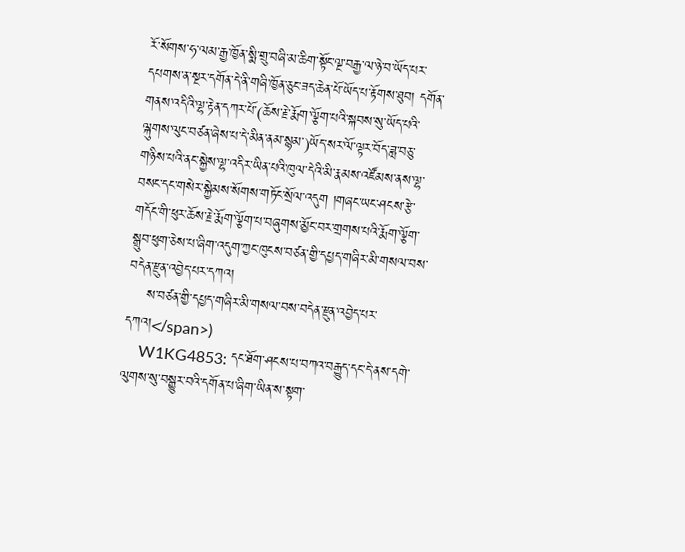རོ་སོགས་ཧ་ལམ་རྒྱ་ཁྱོན་སྨི་གྲུ་བཞི་མ་ཆིག་སྟོང་ལྔ་བརྒྱ་ལ་ཉེ་བ་ཡོད་པར་དཔགས་ན་སྔར་དགོན་དེ་ནི་གཞི་ཁྱོན་ཅུང་ཟད་ཆེན་པོ་ཡོད་པ་རྟོགས་ཐུབ། དགོན་གནས་འདིའི་ལྷ་རྟེན་དཀར་པོ་(ཆོས་རྗེ་རྨོག་ལྕོག་པའི་སྐབས་སུ་ཡོད་པའི་ལྐུགས་ལུང་བཙན་ཞེས་པ་དེ་མིན་ནམ་སྙམ་)ཡོད་སར་ལོ་ལྟར་བོད་ཟླ་བཅུ་གཉིས་པའི་ནང་སྐྱེས་ལྷ་འདིར་ཡིན་པའི་ཁུལ་དེའི་མི་རྣམས་འཛོམས་ནས་ལྷ་བསང་དང་གསེར་སྐྱེམས་སོགས་གཏོང་སྲོལ་འདུག །གཞང་ཡང་ཤངས་རྩེ་གདོང་གི་ཕུར་ཆོས་རྗེ་རྨོག་ལྕོག་པ་བཞུགས་མྱོང་བར་གྲགས་པའི་རྨོག་ལྕོག་སྒྲུབ་ཕུག་ཅེས་པ་ཞིག་འདུག་ཀྱང་ཁུངས་བཙན་གྱི་དཔྱད་གཞིར་མི་གསལ་བས་བདེན་རྫུན་འབྱེད་པར་དཀའ།
    ས་བཙན་གྱི་དཔྱད་གཞིར་མི་གསལ་བས་བདེན་རྫུན་འབྱེད་པར་དཀའ།</span>)
    W1KG4853: དང་ཐོག་ཤངས་པ་བཀའ་བརྒྱུད་དང་དེ་ནས་དགེ་ལུགས་སུ་བསྒྱུར་བའི་དགོན་པ་ཞིག་ཡིན་ས་སྟག་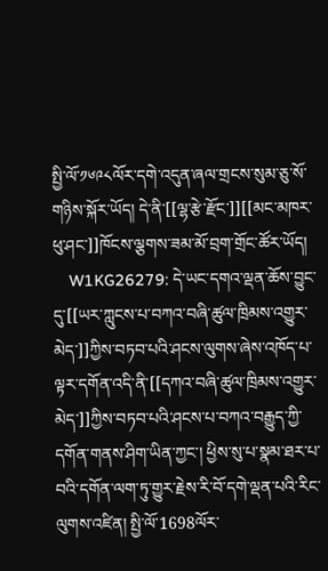སྤྱི་ལོ་༡༦༩༨ལོར་དགེ་འདུན་ཞལ་གྲངས་སུམ་ཅུ་སོ་གཉིས་སྐོར་ཡོད། དེ་ནི་[[ལྷ་རྩེ་རྫོང་]][[མང་མཁར་ཕུ་ཤང་]]ཁོངས་ལྕགས་ཟམ་མོ་བྲག་གྲོང་ཚོར་ཡོད།
    W1KG26279: དེ་ཡང་དགའ་ལྡན་ཆོས་བྱུང་དུ་[[ཡར་ཀླུངས་པ་བཀའ་བཞི་ཚུལ་ཁྲིམས་འགྱུར་མེད་]]ཀྱིས་བཏབ་པའི་ཤངས་ལུགས་ཞེས་འཁོད་པ་ལྟར་དགོན་འདི་ནི་[[དཀའ་བཞི་ཚུལ་ཁྲིམས་འགྱུར་མེད་]]ཀྱིས་བཏབ་པའི་ཤངས་པ་བཀའ་བརྒྱུད་ཀྱི་དགོན་གནས་ཤིག་ཡིན་ཀྱང་། ཕྱིས་སུ་པ་སྣམ་ཐར་པ་བའི་དགོན་ལག་ཏུ་གྱུར་རྗེས་རི་བོ་དགེ་ལྡན་པའི་རིང་ལུགས་འཛིན། སྤྱི་ལོ་1698ལོར་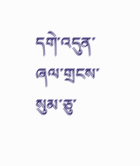དགེ་འདུན་ཞལ་གྲངས་སུམ་ཅུ་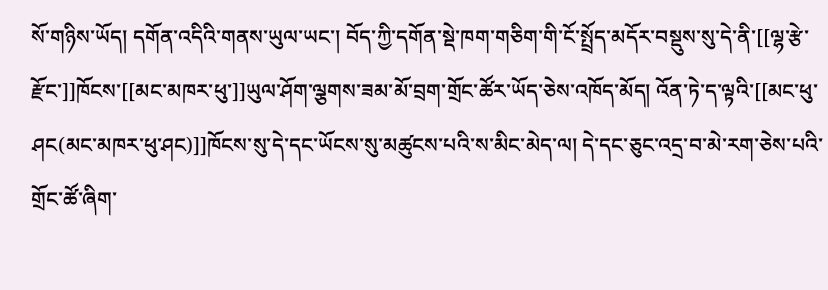སོ་གཉིས་ཡོད། དགོན་འདིའི་གནས་ཡུལ་ཡང་། བོད་ཀྱི་དགོན་སྡེ་ཁག་གཅིག་གི་ངོ་སྤྲོད་མདོར་བསྡུས་སུ་དེ་ནི་[[ལྷ་རྩེ་རྫོང་]]ཁོངས་[[མང་མཁར་ཕུ་]]ཡུལ་ཤོག་ལྕགས་ཟམ་མོ་བྲག་གྲོང་ཚོར་ཡོད་ཅེས་འཁོད་མོད། འོན་ཏེ་ད་ལྟའི་[[མང་ཕུ་ཤང(མང་མཁར་ཕུ་ཤང)]]ཁོངས་སུ་དེ་དང་ཡོངས་སུ་མཚུངས་པའི་ས་མིང་མེད་ལ། དེ་དང་ཅུང་འདྲ་བ་མེ་རག་ཅེས་པའི་གྲོང་ཚོ་ཞིག་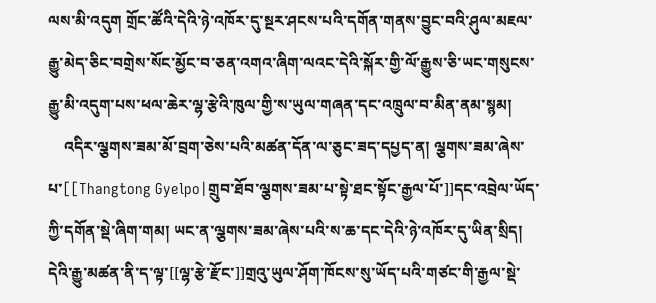ལས་མི་འདུག གྲོང་ཚོའི་དེའི་ཉེ་འཁོར་དུ་སྔར་ཤངས་པའི་དགོན་གནས་བྱུང་བའི་ཤུལ་མཇལ་རྒྱུ་མེད་ཅིང་བགྲེས་སོང་མྱོང་བ་ཅན་འགའ་ཞིག་ལའང་དེའི་སྐོར་གྱི་ལོ་རྒྱུས་ཅི་ཡང་གསུངས་རྒྱུ་མི་འདུག་པས་ཕལ་ཆེར་ལྷ་རྩེའི་ཁུལ་གྱི་ས་ཡུལ་གཞན་དང་འཁྲུལ་བ་མིན་ནམ་སྙམ།
    འདིར་ལྕགས་ཟམ་མོ་བྲག་ཅེས་པའི་མཚན་དོན་ལ་ཅུང་ཟད་དཔྱད་ན། ལྕགས་ཟམ་ཞེས་པ་[[Thangtong Gyelpo|གྲུབ་ཐོབ་ལྕགས་ཟམ་པ་སྟེ་ཐང་སྟོང་རྒྱལ་པོ་]]དང་འབྲེལ་ཡོད་ཀྱི་དགོན་སྡེ་ཞིག་གམ། ཡང་ན་ལྕགས་ཟམ་ཞེས་པའི་ས་ཆ་དང་དེའི་ཉེ་འཁོར་དུ་ཡིན་སྲིད། དེའི་རྒྱུ་མཚན་ནི་ད་ལྟ་[[ལྷ་རྩེ་རྫོང་]]གྲའུ་ཡུལ་ཤོག་ཁོངས་སུ་ཡོད་པའི་གཙང་གི་རྒྱལ་སྡེ་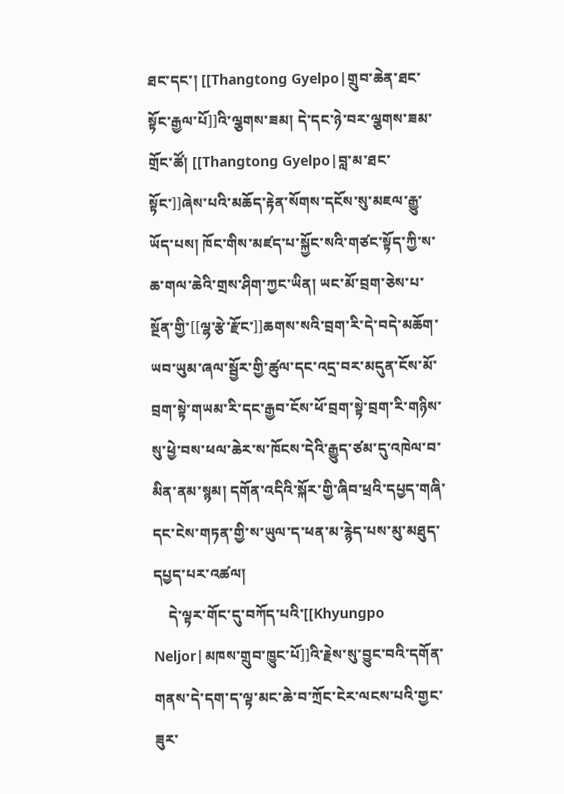ཐང་དང་། [[Thangtong Gyelpo|གྲུབ་ཆེན་ཐང་སྟོང་རྒྱལ་པོ]]འི་ལྕགས་ཟམ། དེ་དང་ཉེ་བར་ལྕགས་ཟམ་གྲོང་ཚོ། [[Thangtong Gyelpo|བླ་མ་ཐང་སྟོང་]]ཞེས་པའི་མཆོད་རྟེན་སོགས་དངོས་སུ་མཇལ་རྒྱུ་ཡོད་པས། ཁོང་གིས་མཛད་པ་སྐྱོང་སའི་གཙང་སྟོད་ཀྱི་ས་ཆ་གལ་ཆེའི་གྲས་ཤིག་ཀྱང་ཡིན། ཡང་མོ་བྲག་ཅེས་པ་སྔོན་གྱི་[[ལྷ་རྩེ་རྫོང་]]ཆགས་སའི་བྲག་རི་དེ་བདེ་མཆོག་ཡབ་ཡུམ་ཞལ་སྦྱོར་གྱི་ཚུལ་དང་འདྲ་བར་མདུན་ངོས་མོ་བྲག་སྟེ་གཡམ་རི་དང་རྒྱབ་ངོས་ཕོ་བྲག་སྟེ་བྲག་རི་གཉིས་སུ་ཕྱེ་བས་ཕལ་ཆེར་ས་ཁོངས་དེའི་རྒྱུད་ཙམ་དུ་འཁེལ་བ་མིན་ནམ་སྙམ། དགོན་འདིའི་སྐོར་གྱི་ཞིབ་ཕྲའི་དཔྱད་གཞི་དང་ངེས་གཏན་གྱི་ས་ཡུལ་ད་ཕན་མ་རྙེད་པས་མུ་མཐུད་དཔྱད་པར་འཚལ།
    དེ་ལྟར་གོང་དུ་བཀོད་པའི་[[Khyungpo Neljor|མཁས་གྲུབ་ཁྱུང་པོ]]འི་རྗེས་སུ་བྱུང་བའི་དགོན་གནས་དེ་དག་ད་ལྟ་མང་ཆེ་བ་ཀྲོང་ངེར་ལངས་པའི་གྱང་ཟུར་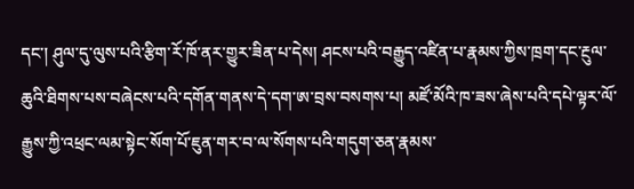དང་། ཤུལ་དུ་ལུས་པའི་རྩིག་རོ་ཁོ་ནར་གྱུར་ཟིན་པ་དེས། ཤངས་པའི་བརྒྱུད་འཛིན་པ་རྣམས་ཀྱིས་ཁྲག་དང་རྔུལ་ཆུའི་ཐིགས་པས་བཞེངས་པའི་དགོན་གནས་དེ་དག་ཨ་བྲས་བསགས་པ། མཛོ་མོའི་ཁ་ཟས་ཞེས་པའི་དཔེ་ལྟར་ལོ་རྒྱུས་ཀྱི་འཕྲང་ལམ་སྟེང་སོག་པོ་ཇུན་གར་བ་ལ་སོགས་པའི་གདུག་ཅན་རྣམས་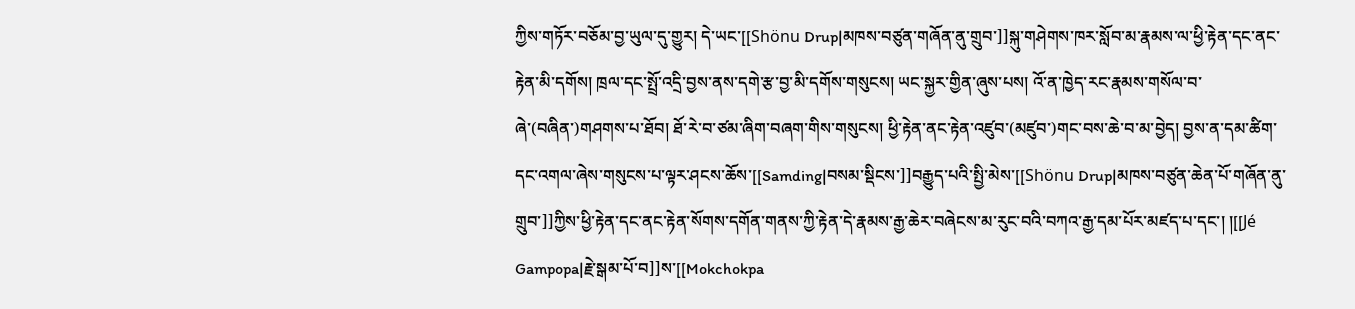ཀྱིས་གཏོར་བཅོམ་བྱ་ཡུལ་དུ་གྱུར། དེ་ཡང་[[Shönu Drup|མཁས་བཙུན་གཞོན་ནུ་གྲུབ་]]སྐུ་གཤེགས་ཁར་སློབ་མ་རྣམས་ལ་ཕྱི་རྟེན་དང་ནང་རྟེན་མི་དགོས། ཁྲལ་དང་སྤྲོ་འདྲི་བྱས་ནས་དགེ་རྩ་བྱ་མི་དགོས་གསུངས། ཡང་སྐྱར་གྱིན་ཞུས་པས། འོ་ན་ཁྱེད་རང་རྣམས་གསོལ་བ་ཞེ་(བཞིན་)གཤགས་པ་ཐོབ། ཐོ་རེ་བ་ཙམ་ཞིག་བཞག་གིས་གསུངས། ཕྱི་རྟེན་ནང་རྟེན་འཛུབ་(མཛུབ་)གང་བས་ཆེ་བ་མ་བྱེད། བྱས་ན་དམ་ཚིག་དང་འགལ་ཞེས་གསུངས་པ་ལྟར་ཤངས་ཆོས་[[Samding|བསམ་སྡིངས་]]བརྒྱུད་པའི་སྤྱི་མེས་[[Shönu Drup|མཁས་བཙུན་ཆེན་པོ་གཞོན་ནུ་གྲུབ་]]ཀྱིས་ཕྱི་རྟེན་དང་ནང་རྟེན་སོགས་དགོན་གནས་ཀྱི་རྟེན་དེ་རྣམས་རྒྱ་ཆེར་བཞེངས་མ་རུང་བའི་བཀའ་རྒྱ་དམ་པོར་མཛད་པ་དང་། །[[Jé Gampopa|རྗེ་སྒམ་པོ་བ]]ས་[[Mokchokpa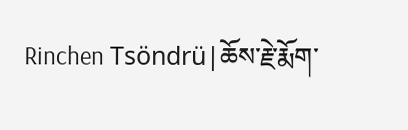Rinchen Tsöndrü|ཆོས་རྗེ་རྨོག་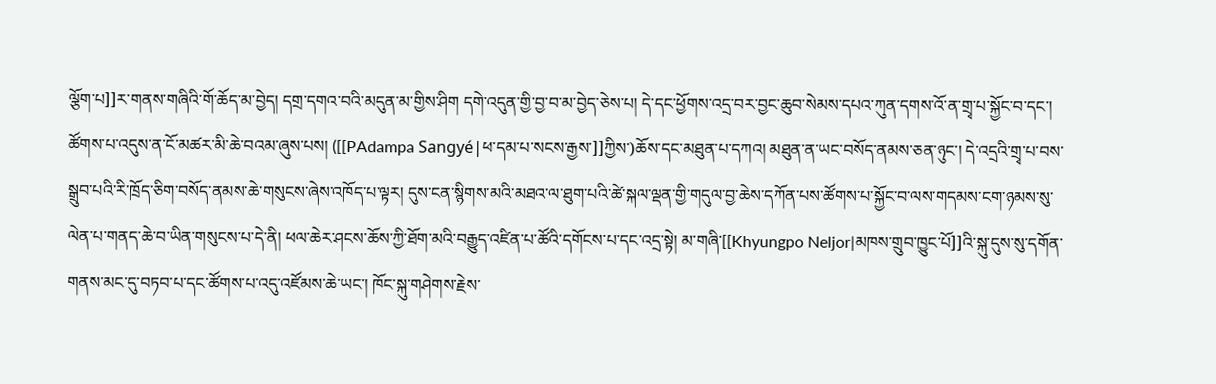ལྕོག་པ]]ར་གནས་གཞིའི་གོ་ཆོད་མ་བྱེད། དགྲ་དགའ་བའི་མདུན་མ་གྱིས་ཤིག དགེ་འདུན་གྱི་བྱ་བ་མ་བྱེད་ཅེས་པ། དེ་དང་ཕྱོགས་འདྲ་བར་བྱང་ཆུབ་སེམས་དཔའ་ཀུན་དགས་འོ་ན་གྲྭ་པ་སྐྱོང་བ་དང་། ཚོགས་པ་འདུས་ན་ངོ་མཚར་མི་ཆེ་བའམ་ཞུས་པས། ([[PAdampa Sangyé|ཕ་དམ་པ་སངས་རྒྱས་]]ཀྱིས་)ཆོས་དང་མཐུན་པ་དཀའ། མཐུན་ན་ཡང་བསོད་ནམས་ཅན་ཉུང་། དེ་འདྲའི་གྲྭ་པ་བས་སྒྲུབ་པའི་རི་ཁྲོད་ཅིག་བསོད་ནམས་ཆེ་གསུངས་ཞེས་འཁོད་པ་ལྟར། དུས་ངན་སྙིགས་མའི་མཐའ་ལ་ཐུག་པའི་ཚེ་སྐལ་ལྡན་གྱི་གདུལ་བྱ་ཆེས་དཀོན་པས་ཚོགས་པ་སྐྱོང་བ་ལས་གདམས་ངག་ཉམས་སུ་ལེན་པ་གནད་ཆེ་བ་ཡིན་གསུངས་པ་དེ་ནི། ཕལ་ཆེར་ཤངས་ཆོས་ཀྱི་ཐོག་མའི་བརྒྱུད་འཛིན་པ་ཚོའི་དགོངས་པ་དང་འདྲ་སྟེ། མ་གཞི་[[Khyungpo Neljor|མཁས་གྲུབ་ཁྱུང་པོ]]འི་སྐུ་དུས་སུ་དགོན་གནས་མང་དུ་བཏབ་པ་དང་ཚོགས་པ་འདུ་འཛོམས་ཆེ་ཡང་། ཁོང་སྐུ་གཤེགས་རྗེས་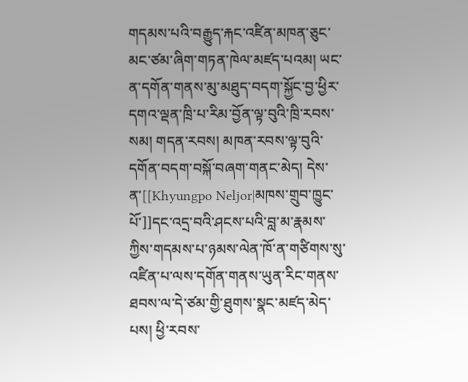གདམས་པའི་བརྒྱུད་རྐང་འཛིན་མཁན་ཅུང་མང་ཙམ་ཞིག་གཏན་ཁེལ་མཛད་པའམ། ཡང་ན་དགོན་གནས་མུ་མཐུད་བདག་སྐྱོང་བྱ་ཕྱིར་དགའ་ལྡན་ཁྲི་པ་རིམ་བྱོན་ལྟ་བུའི་ཁྲི་རབས་སམ། གདན་རབས། མཁན་རབས་ལྟ་བུའི་དགོན་བདག་བསྐོ་བཞག་གནང་མེད། དེས་ན་[[Khyungpo Neljor|མཁས་གྲུབ་ཁྱུང་པོ་]]དང་འདྲ་བའི་ཤངས་པའི་བླ་མ་རྣམས་ཀྱིས་གདམས་པ་ཉམས་ལེན་ཁོ་ན་གཙིགས་སུ་འཛིན་པ་ལས་དགོན་གནས་ཡུན་རིང་གནས་ཐབས་ལ་དེ་ཙམ་གྱི་ཐུགས་སྣང་མཛད་མེད་པས། ཕྱི་རབས་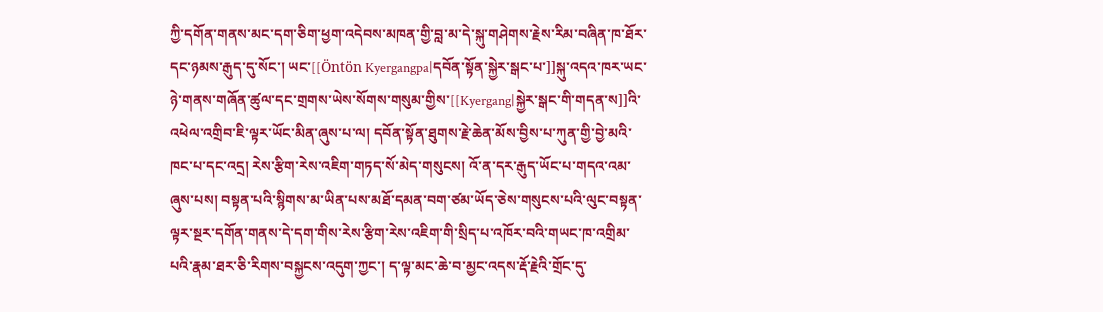ཀྱི་དགོན་གནས་མང་དག་ཅིག་ཕྱག་འདེབས་མཁན་གྱི་བླ་མ་དེ་སྐུ་གཤེགས་རྗེས་རིམ་བཞིན་ཁ་ཐོར་དང་ཉམས་རྒུད་དུ་སོང་། ཡང་[[Öntön Kyergangpa|དབོན་སྟོན་སྐྱེར་སྒང་པ་]]སྐུ་འདའ་ཁར་ཡང་ཉེ་གནས་གཞོན་ཚུལ་དང་གྲགས་ཡེས་སོགས་གསུམ་གྱིས་[[Kyergang|སྐྱེར་སྒང་གི་གདན་ས]]འི་འཕེལ་འགྲིབ་ཇི་ལྟར་ཡོང་མིན་ཞུས་པ་ལ། དབོན་སྟོན་ཐུགས་རྗེ་ཆེན་མོས་བྱིས་པ་ཀུན་གྱི་བྱེ་མའི་ཁང་པ་དང་འདྲ། རེས་རྩིག་རེས་འཇིག་གཏད་སོ་མེད་གསུངས། འོ་ན་དར་རྒུད་ཡོང་པ་གདའ་འམ་ཞུས་པས། བསྟན་པའི་སྙིགས་མ་ཡིན་པས་མཐོ་དམན་བག་ཙམ་ཡོད་ཅེས་གསུངས་པའི་ལུང་བསྟན་ལྟར་སྔར་དགོན་གནས་དེ་དག་གིས་རེས་རྩིག་རེས་འཇིག་གི་སྲིད་པ་འཁོར་བའི་གཡང་ཁ་འགྲིམ་པའི་རྣམ་ཐར་ཅི་རིགས་བསྐྱངས་འདུག་ཀྱང་། ད་ལྟ་མང་ཆེ་བ་མྱང་འདས་རྡོ་རྗེའི་གྲོང་དུ་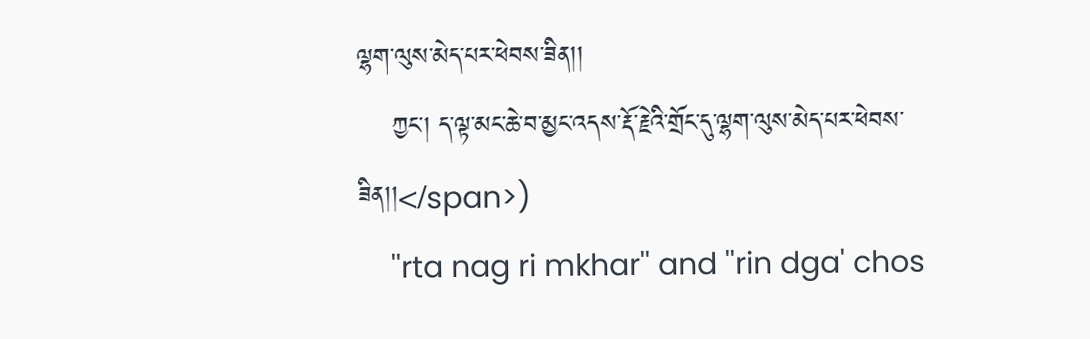ལྷག་ལུས་མེད་པར་ཕེབས་ཟིན།།
    ཀྱང་། ད་ལྟ་མང་ཆེ་བ་མྱང་འདས་རྡོ་རྗེའི་གྲོང་དུ་ལྷག་ལུས་མེད་པར་ཕེབས་ཟིན།།</span>)
    ''rta nag ri mkhar'' and ''rin dga' chos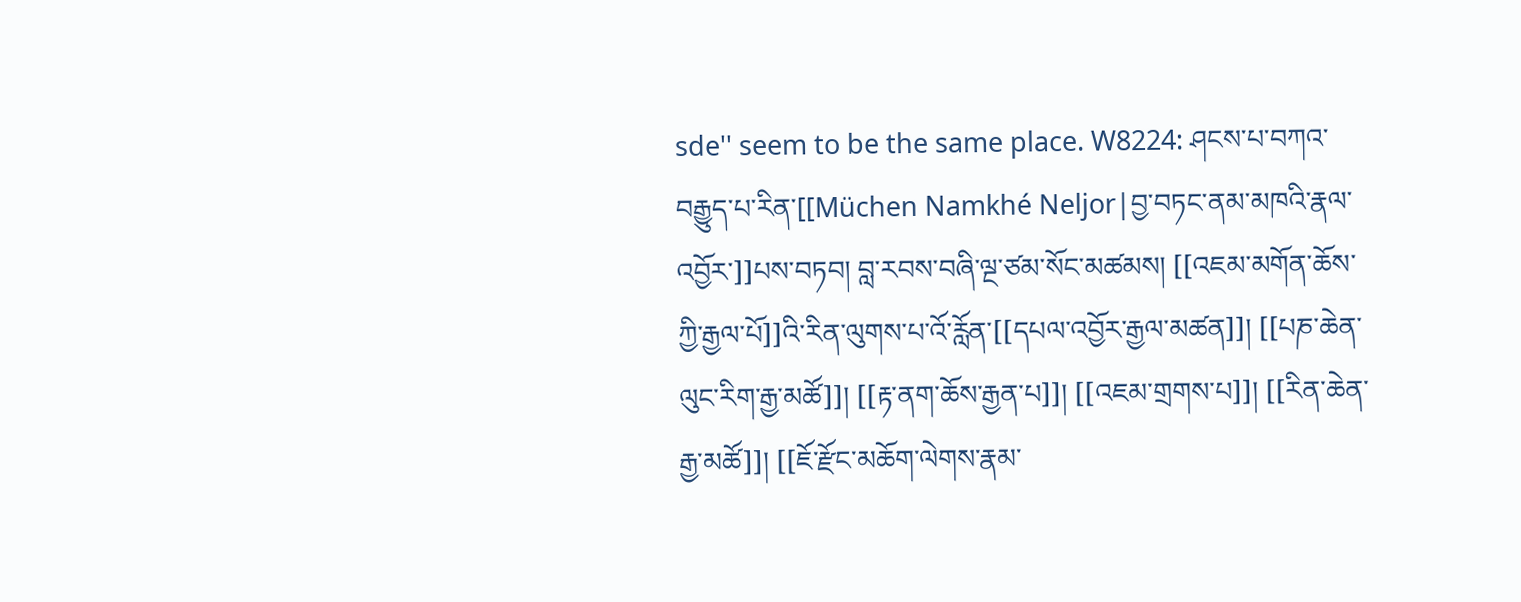sde'' seem to be the same place. W8224: ཤངས་པ་བཀའ་བརྒྱུད་པ་རིན་[[Müchen Namkhé Neljor|བྱ་བཏང་ནམ་མཁའི་རྣལ་འབྱོར་]]པས་བཏབ། བླ་རབས་བཞི་ལྔ་ཙམ་སོང་མཚམས། [[འཇམ་མགོན་ཆོས་ཀྱི་རྒྱལ་པོ]]འི་རིན་ལུགས་པ་འོ་རློན་[[དཔལ་འབྱོར་རྒྱལ་མཚན]]། [[པཎ་ཆེན་ལུང་རིག་རྒྱ་མཚོ]]། [[རྟ་ནག་ཆོས་རྒྱན་པ]]། [[འཇམ་གྲགས་པ]]། [[རིན་ཆེན་རྒྱ་མཚོ]]། [[ཇོ་རྫོང་མཆོག་ལེགས་རྣམ་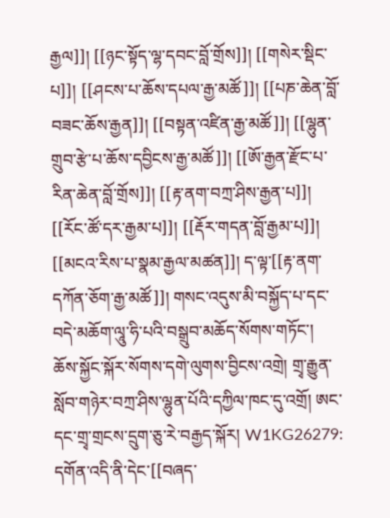རྒྱལ]]། [[ཉང་སྟོད་ལྷ་དབང་བློ་གྲོས]]། [[གསེར་སྡིང་པ]]། [[ཤངས་པ་ཆོས་དཔལ་རྒྱ་མཚོ]]། [[པཎ་ཆེན་བློ་བཟང་ཆོས་རྒྱན]]། [[བསྟན་འཛིན་རྒྱ་མཚོ]]། [[ལྷུན་གྲུབ་རྩེ་པ་ཆོས་དབྱིངས་རྒྱ་མཚོ]]། [[ཨོ་རྒྱན་རྫོང་པ་རིན་ཆེན་བློ་གྲོས]]། [[རྟ་ནག་བཀྲ་ཤིས་རྒྱན་པ]]། [[རོང་ཚོ་དར་རྒྱམ་པ]]། [[རྡོར་གདན་བློ་རྒྱམ་པ]]། [[མངའ་རིས་པ་སྣམ་རྒྱལ་མཚན]]། ད་ལྟ་[[རྟ་ནག་དཀོན་ཅོག་རྒྱ་མཚོ]]། གསང་འདུས་མི་བསྐྱོད་པ་དང་བདེ་མཆོག་ལཱུ་ཧི་པའི་བསྒྲུབ་མཆོད་སོགས་གཏོང་། ཆོས་སྐྱོང་སྐོར་སོགས་དགེ་ལུགས་བྱིངས་འགྲེ། གྲྭ་རྒྱུན་སློབ་གཉེར་བཀྲ་ཤིས་ལྷུན་པོའི་དཀྱིལ་ཁང་དུ་འགྲོ། ཨང་དང་གྲྭ་གྲངས་དྲུག་ཅུ་རེ་བརྒྱད་སྐོར། W1KG26279: དགོན་འདི་ནི་དེང་[[བཞད་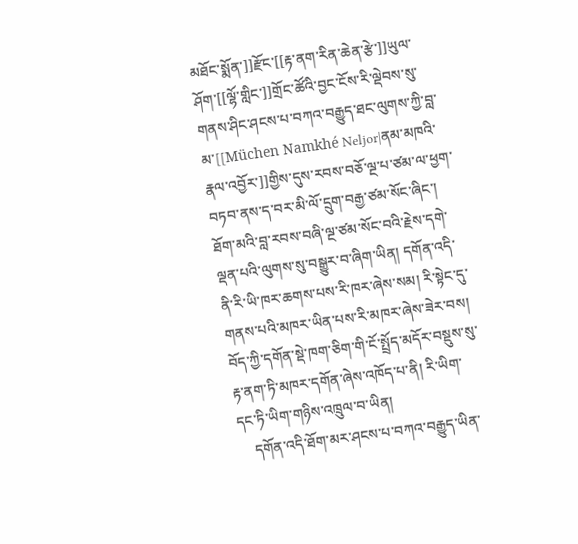མཐོང་སྨོན་]]རྫོང་[[རྟ་ནག་རིན་ཆེན་རྩེ་]]ཡུལ་ཤོག་[[ལྷོ་གླིང་]]གྲོང་ཚོའི་བྱང་ངོས་རི་ལྡེབས་སུ་གནས་ཤིང་ཤངས་པ་བཀའ་བརྒྱུད་ཐང་ལུགས་ཀྱི་བླ་མ་[[Müchen Namkhé Neljor|ནམ་མཁའི་རྣལ་འབྱོར་]]གྱིས་དུས་རབས་བཅོ་ལྔ་པ་ཙམ་ལ་ཕྱག་བཏབ་ནས་ད་བར་མི་ལོ་དྲུག་བརྒྱ་ཙམ་སོང་ཞིང་། ཐོག་མའི་བླ་རབས་བཞི་ལྔ་ཙམ་སོང་བའི་རྗེས་དགེ་ལྡན་པའི་ལུགས་སུ་བསྒྱུར་བ་ཞིག་ཡིན། དགོན་འདི་ནི་རི་ཡི་ཁར་ཆགས་པས་རི་ཁར་ཞེས་སམ། རི་སྟེང་དུ་གནས་པའི་མཁར་ཡིན་པས་རི་མཁར་ཞེས་ཟེར་བས། བོད་ཀྱི་དགོན་སྡེ་ཁག་ཅིག་གི་ངོ་སྤྲོད་མདོར་བསྡུས་སུ་རྟ་ནག་ཏི་མཁར་དགོན་ཞེས་འཁོད་པ་ནི། རི་ཡིག་དང་ཏི་ཡིག་གཉིས་འཁྲུལ་བ་ཡིན།
    དགོན་འདི་ཐོག་མར་ཤངས་པ་བཀའ་བརྒྱུད་ཡིན་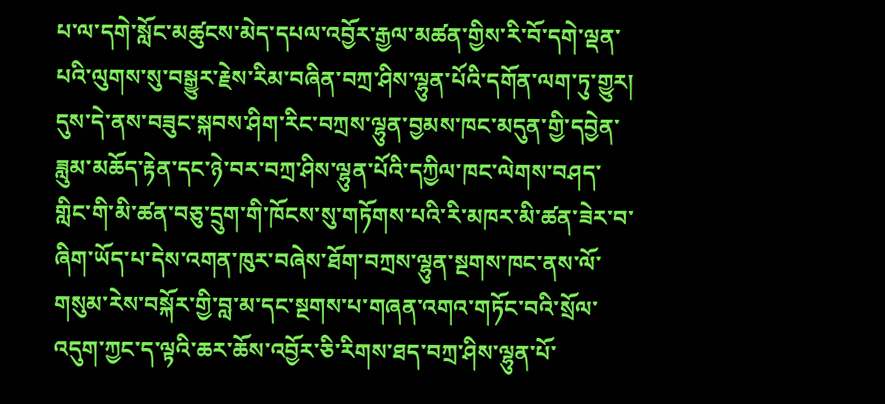པ་ལ་དགེ་སློང་མཚུངས་མེད་དཔལ་འབྱོར་རྒྱལ་མཚན་གྱིས་རི་བོ་དགེ་ལྡན་པའི་ལུགས་སུ་བསྒྱུར་རྗེས་རིམ་བཞིན་བཀྲ་ཤིས་ལྷུན་པོའི་དགོན་ལག་ཏུ་གྱུར། དུས་དེ་ནས་བཟུང་སྐབས་ཤིག་རིང་བཀྲས་ལྷུན་བྱམས་ཁང་མདུན་གྱི་དབྱེན་ཟླུམ་མཆོད་རྟེན་དང་ཉེ་བར་བཀྲ་ཤིས་ལྷུན་པོའི་དཀྱིལ་ཁང་ལེགས་བཤད་གླིང་གི་མི་ཚན་བཅུ་དྲུག་གི་ཁོངས་སུ་གཏོགས་པའི་རི་མཁར་མི་ཚན་ཟེར་བ་ཞིག་ཡོད་པ་དེས་འགན་ཁུར་བཞེས་ཐོག་བཀྲས་ལྷུན་སྔགས་ཁང་ནས་ལོ་གསུམ་རེས་བསྐོར་གྱི་བླ་མ་དང་སྔགས་པ་གཞན་འགའ་གཏོང་བའི་སྲོལ་འདུག་ཀྱང་ད་ལྟའི་ཆར་ཆོས་འབྱོར་ཅི་རིགས་ཐད་བཀྲ་ཤིས་ལྷུན་པོ་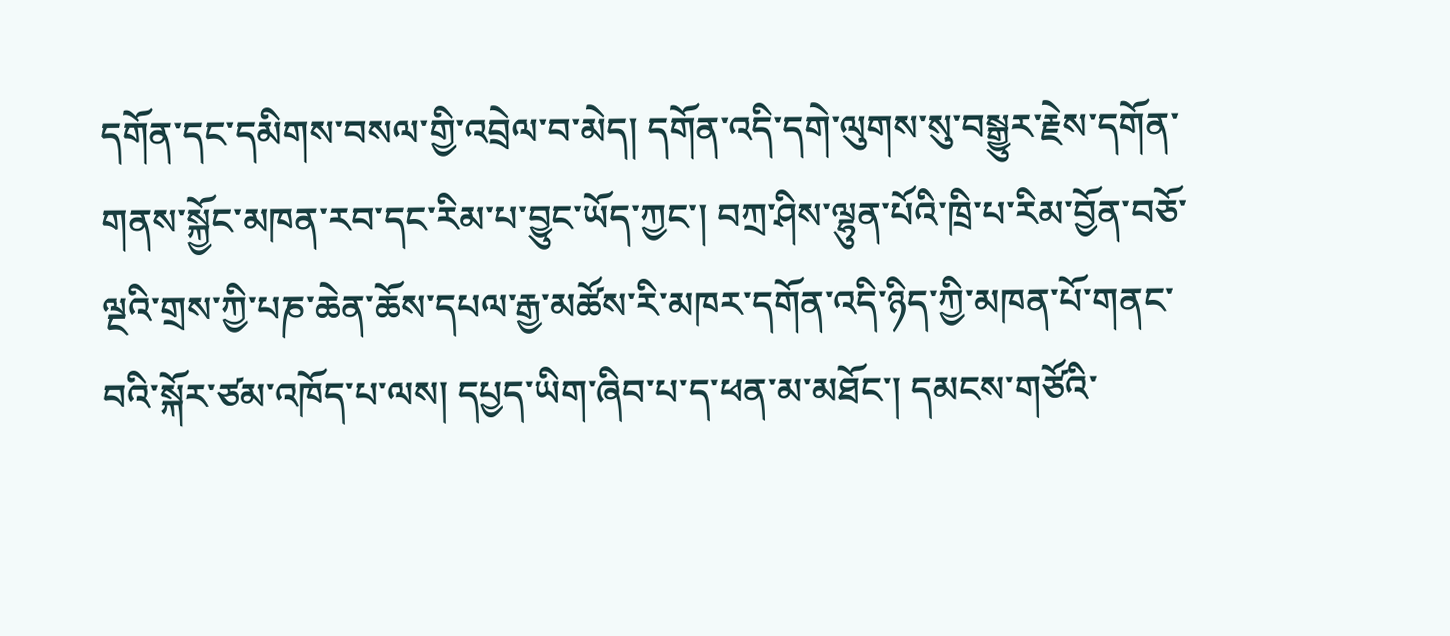དགོན་དང་དམིགས་བསལ་གྱི་འབྲེལ་བ་མེད། དགོན་འདི་དགེ་ལུགས་སུ་བསྒྱུར་རྗེས་དགོན་གནས་སྐྱོང་མཁན་རབ་དང་རིམ་པ་བྱུང་ཡོད་ཀྱང་། བཀྲ་ཤིས་ལྷུན་པོའི་ཁྲི་པ་རིམ་བྱོན་བཅོ་ལྔའི་གྲས་ཀྱི་པཎ་ཆེན་ཆོས་དཔལ་རྒྱ་མཚོས་རི་མཁར་དགོན་འདི་ཉིད་ཀྱི་མཁན་པོ་གནང་བའི་སྐོར་ཙམ་འཁོད་པ་ལས། དཔྱད་ཡིག་ཞིབ་པ་ད་ཕན་མ་མཐོང་། དམངས་གཙོའི་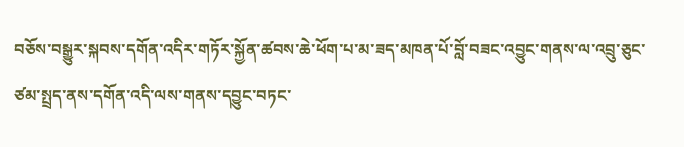བཅོས་བསྒྱུར་སྐབས་དགོན་འདིར་གཏོར་སྐྱོན་ཚབས་ཆེ་ཕོག་པ་མ་ཟད་མཁན་པོ་བློ་བཟང་འབྱུང་གནས་ལ་འབྲུ་ཅུང་ཙམ་སྤྲད་ནས་དགོན་འདི་ལས་གནས་དབྱུང་བཏང་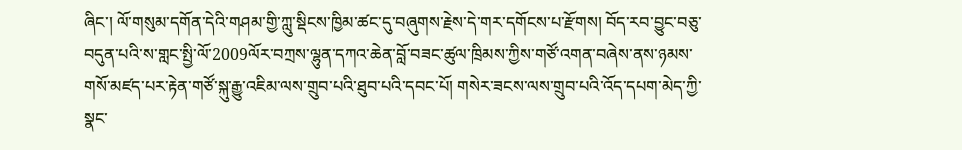ཞིང་། ལོ་གསུམ་དགོན་དེའི་གཤམ་གྱི་ཀླུ་སྡིངས་ཁྱིམ་ཚང་དུ་བཞུགས་རྗེས་དེ་གར་དགོངས་པ་རྫོགས། བོད་རབ་བྱུང་བཅུ་བདུན་པའི་ས་གླང་སྤྱི་ལོ་2009ལོར་བཀྲས་ལྷུན་དཀའ་ཆེན་བློ་བཟང་ཚུལ་ཁྲིམས་ཀྱིས་གཙོ་འགན་བཞེས་ནས་ཉམས་གསོ་མཛད་པར་རྟེན་གཙོ་སྐུ་རྒྱུ་འཇིམ་ལས་གྲུབ་པའི་ཐུབ་པའི་དབང་པོ། གསེར་ཟངས་ལས་གྲུབ་པའི་འོད་དཔག་མེད་ཀྱི་སྣང་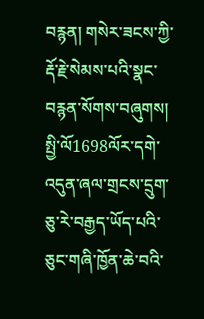བརྙན། གསེར་ཟངས་ཀྱི་རྡོ་རྗེ་སེམས་པའི་སྣང་བརྙན་སོགས་བཞུགས། སྤྱི་ལོ1698ལོར་དགེ་འདུན་ཞལ་གྲངས་དྲུག་ཅུ་རེ་བརྒྱད་ཡོད་པའི་ཅུང་གཞི་ཁྱོན་ཆེ་བའི་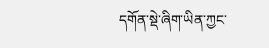དགོན་སྡེ་ཞིག་ཡིན་ཀྱང་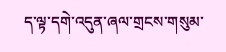ད་ལྟ་དགེ་འདུན་ཞལ་གྲངས་གསུམ་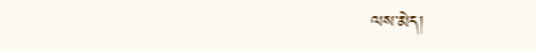ལས་མེད།